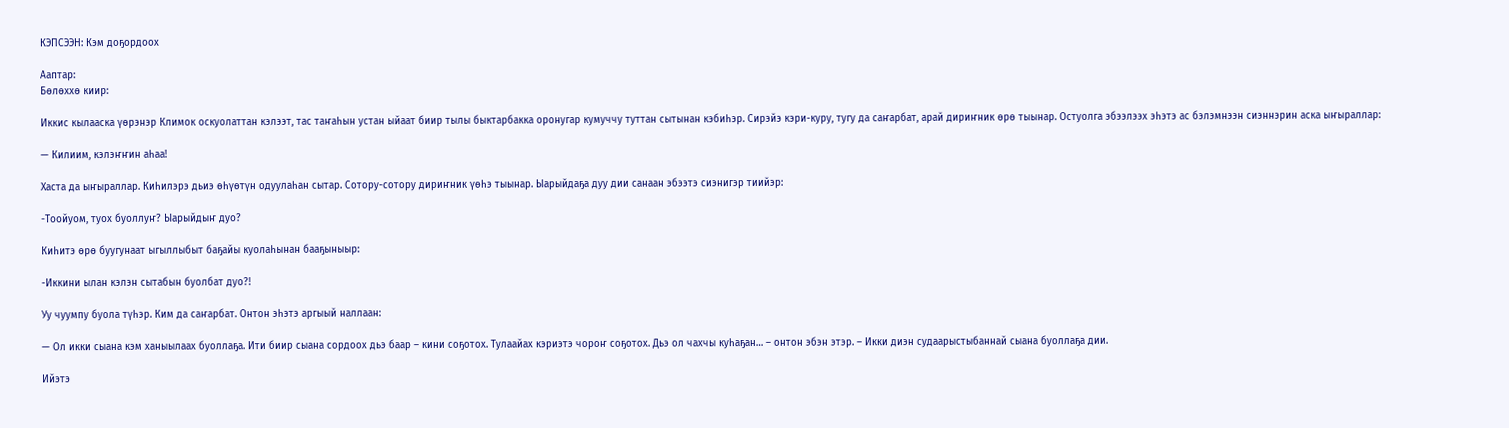КЭПСЭЭН: Кэм доҕордоох

Ааптар:
Бөлөххө киир:

Иккис кылааска үөрэнэр Климок оскуолаттан кэлээт, тас таҥаһын устан ыйаат биир тылы быктарбакка оронугар кумуччу туттан сытынан кэбиһэр. Сирэйэ кэри-куру, тугу да саҥарбат, арай дириҥник өрө тыынар. Остуолга эбээлээх эһэтэ ас бэлэмнээн сиэннэрин аска ыҥыраллар:

— Килиим, кэлэҥҥин аһаа!

Хаста да ыҥыраллар. Киһилэрэ дьиэ өһүөтүн одуулаһан сытар. Сотору-сотору дириҥник үөһэ тыынар. Ыарыйдаҕа дуу дии санаан эбээтэ сиэнигэр тиийэр:

-Тоойуом, туох буоллуҥ? Ыарыйдыҥ дуо?

Киһитэ өрө буугунаат ыгыллыбыт баҕайы куолаһынан бааҕыныыр:

-Иккини ылан кэлэн сытабын буолбат дуо?!

Уу чуумпу буола түһэр. Ким да саҥарбат. Онтон эһэтэ аргыый наллаан:

— Ол икки сыана кэм ханыылаах буоллаҕа. Ити биир сыана сордоох дьэ баар – кини соҕотох. Тулаайах кэриэтэ чороҥ соҕотох. Дьэ ол чахчы куһаҕан… – онтон эбэн этэр. – Икки диэн судаарыстыбаннай сыана буоллаҕа дии.

Ийэтэ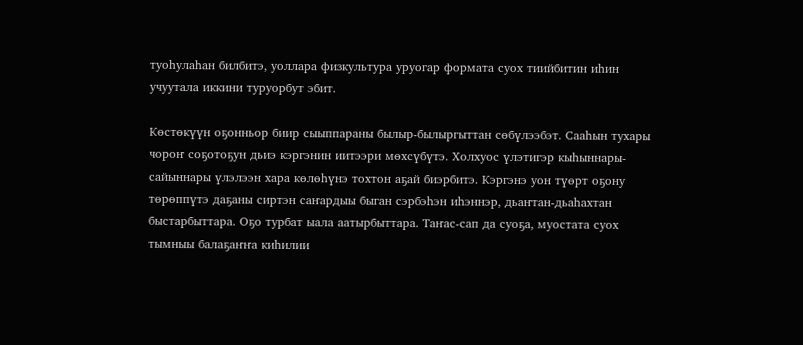туоһулаһан билбитэ, уоллара физкультура уруогар формата суох тиийбитин иһин учуутала иккини туруорбут эбит.

Көстөкүүн оҕонньор биир сыыппараны былыр-былыргыттан сөбүлээбэт. Сааһын тухары чороҥ соҕотоҕун дьиэ кэргэнин иитээри мөхсүбүтэ. Холхуос үлэтигэр кыһыннары-сайыннары үлэлээн хара көлөһүнэ тохтон аҕай биэрбитэ. Кэргэнэ уон түөрт оҕону төрөппүтэ даҕаны сиртэн саҥардыы быган сэрбэһэн иһэннэр, дьаҥтан-дьаһахтан быстарбыттара. Оҕо турбат ыала аатырбыттара. Таҥас-сап да суоҕа, муостата суох тымныы балаҕаҥҥа киһилии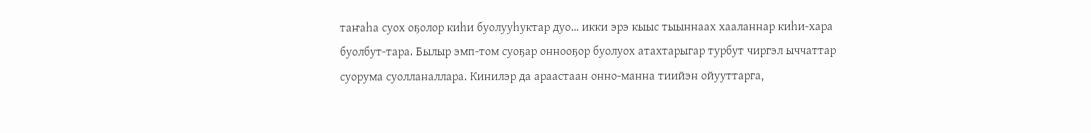таҥаһа суох оҕолор киһи буолууһуктар дуо… икки эрэ кыыс тыыннаах хааланнар киһи-хара буолбут-тара. Былыр эмп-том суоҕар оннооҕор буолуох атахтарыгар турбут чиргэл ыччаттар суорума суолланаллара. Кинилэр да араастаан онно-манна тиийэн ойууттарга,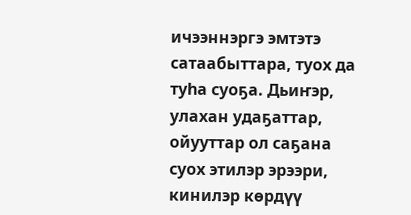ичээннэргэ эмтэтэ сатаабыттара, туох да туһа суоҕа. Дьиҥэр, улахан удаҕаттар, ойууттар ол саҕана суох этилэр эрээри, кинилэр көрдүү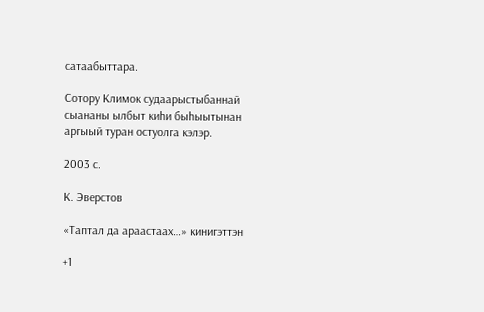сатаабыттара.

Сотору Климок судаарыстыбаннай сыананы ылбыт киһи быһыытынан аргыый туран остуолга кэлэр.

2003 с.

К. Эверстов

«Таптал да араастаах…» кинигэттэн

+1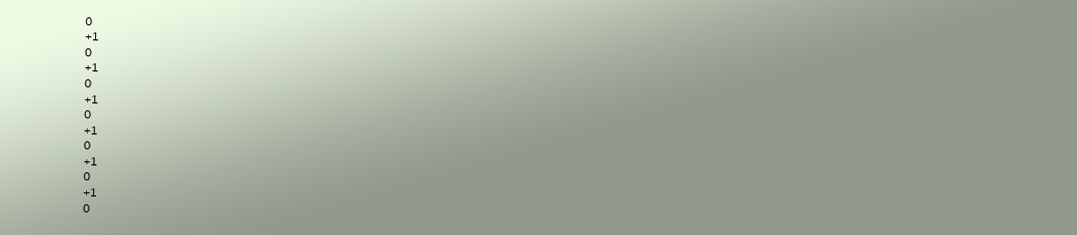0
+1
0
+1
0
+1
0
+1
0
+1
0
+1
0